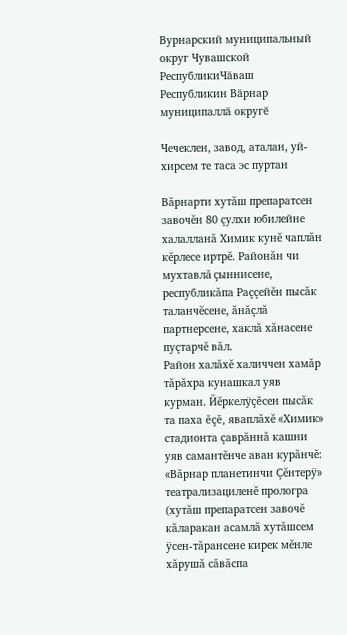Вурнарский муниципальный округ Чувашской РеспубликиЧӑваш Республикин Вӑрнар муниципаллӑ округӗ

Чечеклен, завод, аталан, уй-хирсем те таса эс пуртан

Вăрнарти хутăш препаратсен завочĕн 80 çулхи юбилейне халалланă Химик кунĕ чаплăн кĕрлесе иртрĕ. Районăн чи мухтавлă çыннисене, республикăпа Раççейĕн пысăк таланчĕсене, ăнăçлă партнерсене, хаклă хăнасене пуçтарчĕ вăл.
Район халăхĕ халиччен хамăр тăрăхра кунашкал уяв курман. Йĕркелÿçĕсен пысăк та паха ĕçĕ, яваплăхĕ «Химик» стадионта çаврăннă кашни уяв самантĕнче аван курăнчĕ: «Вăрнар планетинчи Çĕнтерÿ» театрализациленĕ прологра (хутăш препаратсен завочĕ кăларакан асамлă хутăшсем ÿсен-тăрансене кирек мĕнле хăрушă сăвăспа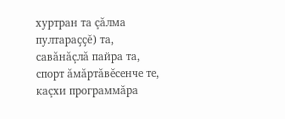хуртран та çăлма пултараççĕ) та, савăнăçлă пайра та, спорт ăмăртăвĕсенче те, каçхи программăра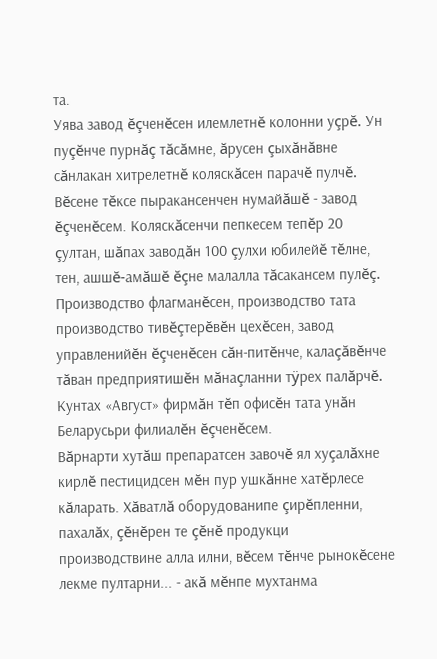та.
Уява завод ĕçченĕсен илемлетнĕ колонни уçрĕ. Ун пуçĕнче пурнăç тăсăмне, ăрусен çыхăнăвне сăнлакан хитрелетнĕ коляскăсен парачĕ пулчĕ. Вĕсене тĕксе пыракансенчен нумайăшĕ - завод ĕçченĕсем. Коляскăсенчи пепкесем тепĕр 20 çултан, шăпах заводăн 100 çулхи юбилейĕ тĕлне, тен, ашшĕ-амăшĕ ĕçне малалла тăсакансем пулĕç. Производство флагманĕсен, производство тата производство тивĕçтерĕвĕн цехĕсен, завод управленийĕн ĕçченĕсен сăн-питĕнче, калаçăвĕнче тăван предприятишĕн мăнаçланни тÿрех палăрчĕ. Кунтах «Август» фирмăн тĕп офисĕн тата унăн Беларусьри филиалĕн ĕçченĕсем.
Вăрнарти хутăш препаратсен завочĕ ял хуçалăхне кирлĕ пестицидсен мĕн пур ушкăнне хатĕрлесе кăларать. Хăватлă оборудованипе çирĕпленни, пахалăх, çĕнĕрен те çĕнĕ продукци производствине алла илни, вĕсем тĕнче рынокĕсене лекме пултарни... - акă мĕнпе мухтанма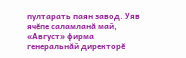пултарать паян завод. Уяв ячĕпе саламланă май, «Август» фирма генеральнăй директорĕ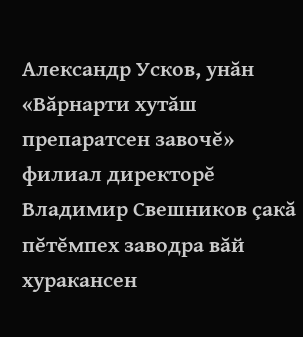Александр Усков, унăн «Вăрнарти хутăш препаратсен завочĕ» филиал директорĕ Владимир Свешников çакă пĕтĕмпех заводра вăй хуракансен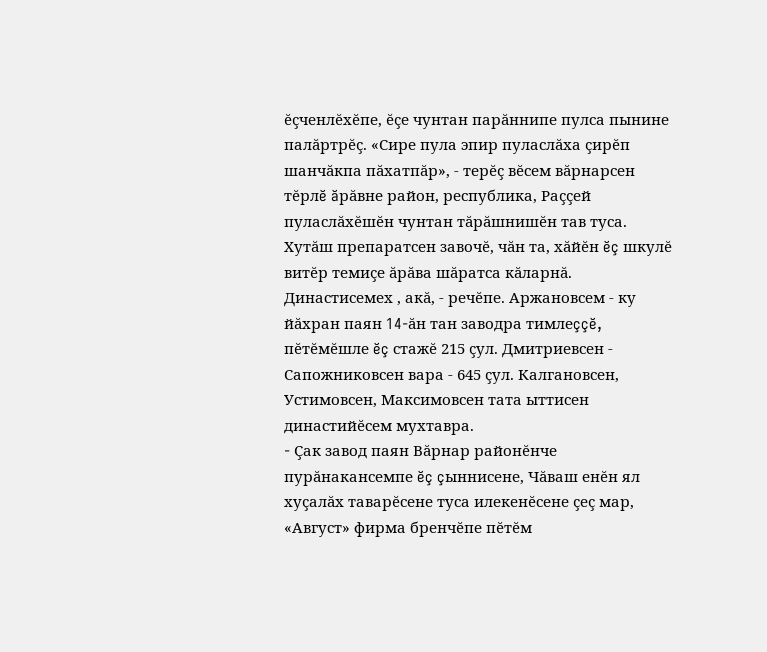ĕçченлĕхĕпе, ĕçе чунтан парăннипе пулса пынине палăртрĕç. «Сире пула эпир пуласлăха çирĕп шанчăкпа пăхатпăр», - терĕç вĕсем вăрнарсен тĕрлĕ ăрăвне район, республика, Раççей пуласлăхĕшĕн чунтан тăрăшнишĕн тав туса.
Хутăш препаратсен завочĕ, чăн та, хăйĕн ĕç шкулĕ витĕр темиçе ăрăва шăратса кăларнă. Династисемех , акă, - речĕпе. Аржановсем - ку йăхран паян 14-ăн тан заводра тимлеççĕ, пĕтĕмĕшле ĕç стажĕ 215 çул. Дмитриевсен - Сапожниковсен вара - 645 çул. Калгановсен, Устимовсен, Максимовсен тата ыттисен династийĕсем мухтавра.
- Çак завод паян Вăрнар районĕнче пурăнакансемпе ĕç çыннисене, Чăваш енĕн ял хуçалăх таварĕсене туса илекенĕсене çеç мар, «Август» фирма бренчĕпе пĕтĕм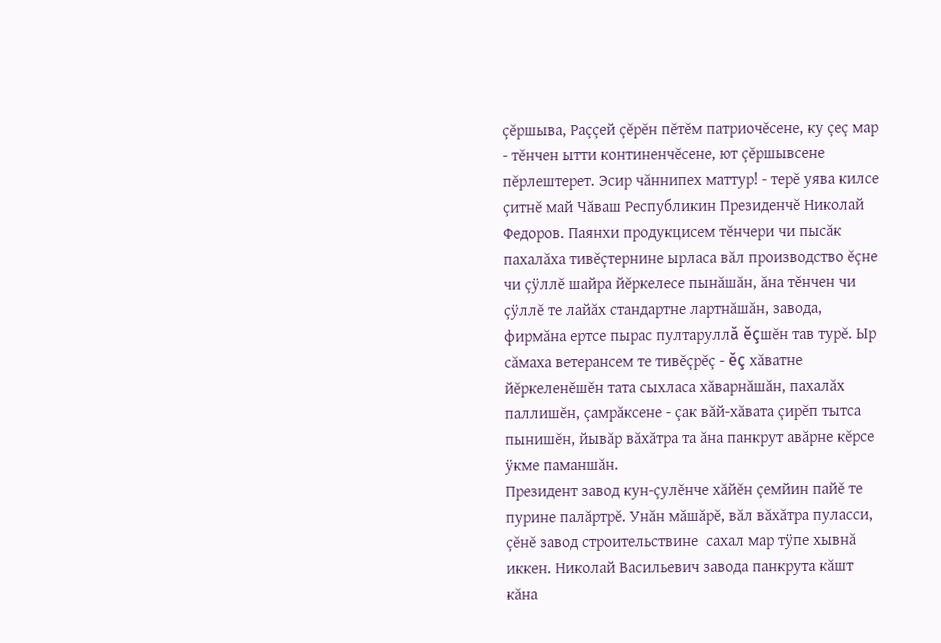çĕршыва, Раççей çĕрĕн пĕтĕм патриочĕсене, ку çеç мар - тĕнчен ытти континенчĕсене, ют çĕршывсене пĕрлештерет. Эсир чăннипех маттур! - терĕ уява килсе çитнĕ май Чăваш Республикин Президенчĕ Николай Федоров. Паянхи продукцисем тĕнчери чи пысăк пахалăха тивĕçтернине ырласа вăл производство ĕçне чи çÿллĕ шайра йĕркелесе пынăшăн, ăна тĕнчен чи çÿллĕ те лайăх стандартне лартнăшăн, завода, фирмăна ертсе пырас пултаруллă ĕçшĕн тав турĕ. Ыр сăмаха ветерансем те тивĕçрĕç - ĕç хăватне йĕркеленĕшĕн тата сыхласа хăварнăшăн, пахалăх паллишĕн, çамрăксене - çак вăй-хăвата çирĕп тытса пынишĕн, йывăр вăхăтра та ăна панкрут авăрне кĕрсе ÿкме паманшăн.
Президент завод кун-çулĕнче хăйĕн çемйин пайĕ те пурине палăртрĕ. Унăн мăшăрĕ, вăл вăхăтра пуласси, çĕнĕ завод строительствине  сахал мар тÿпе хывнă иккен. Николай Васильевич завода панкрута кăшт кăна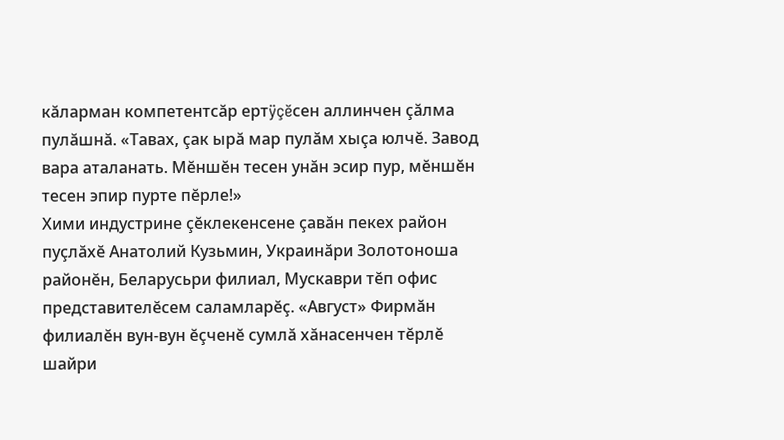кăларман компетентсăр ертÿçĕсен аллинчен çăлма пулăшнă. «Тавах, çак ырă мар пулăм хыçа юлчĕ. Завод вара аталанать. Мĕншĕн тесен унăн эсир пур, мĕншĕн тесен эпир пурте пĕрле!»
Хими индустрине çĕклекенсене çавăн пекех район пуçлăхĕ Анатолий Кузьмин, Украинăри Золотоноша районĕн, Беларусьри филиал, Мускаври тĕп офис представителĕсем саламларĕç. «Август» Фирмăн филиалĕн вун-вун ĕçченĕ сумлă хăнасенчен тĕрлĕ шайри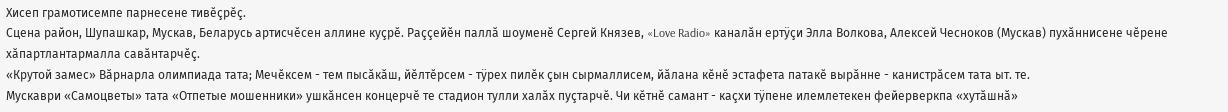Хисеп грамотисемпе парнесене тивĕçрĕç.
Сцена район, Шупашкар, Мускав, Беларусь артисчĕсен аллине куçрĕ. Раççейĕн паллă шоуменĕ Сергей Князев, «Love Radio» каналăн ертÿçи Элла Волкова, Алексей Чесноков (Мускав) пухăннисене чĕрене хăпартлантармалла савăнтарчĕç.
«Крутой замес» Вăрнарла олимпиада тата; Мечĕксем - тем пысăкăш, йĕлтĕрсем - тÿрех пилĕк çын сырмаллисем, йăлана кĕнĕ эстафета патакĕ вырăнне - канистрăсем тата ыт. те.
Мускаври «Самоцветы» тата «Отпетые мошенники» ушкăнсен концерчĕ те стадион тулли халăх пуçтарчĕ. Чи кĕтнĕ самант - каçхи тÿпене илемлетекен фейерверкпа «хутăшнă»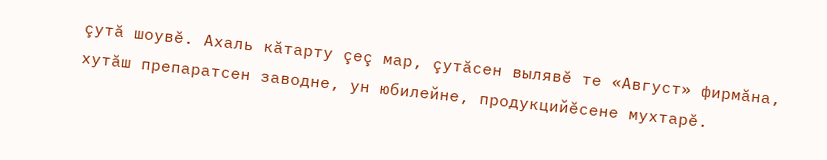çутă шоувĕ. Ахаль кăтарту çеç мар, çутăсен вылявĕ те «Август» фирмăна, хутăш препаратсен заводне, ун юбилейне, продукцийĕсене мухтарĕ.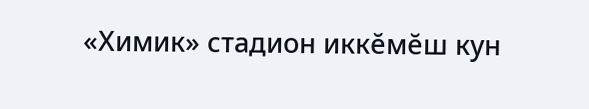«Химик» стадион иккĕмĕш кун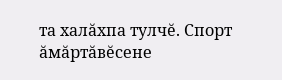та халăхпа тулчĕ. Спорт ăмăртăвĕсене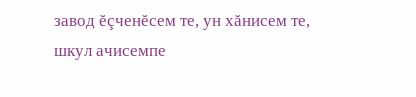завод ĕçченĕсем те, ун хăнисем те, шкул ачисемпе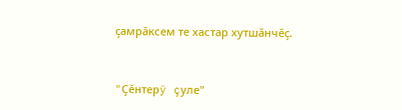çамрăксем те хастар хутшăнчĕç.


"Çĕнтерÿ çуле"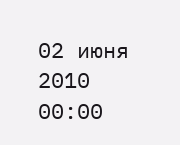02 июня 2010
00:00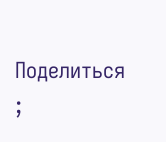Поделиться
;